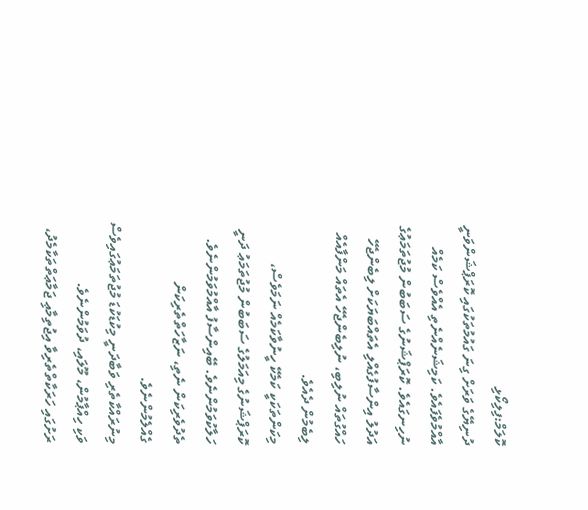ކޮލަމް:ފިލިކޯޅި
ދުނިޔޭގެ ވަރަށް ގިނަ ގައުމުތަކުގައި ކޮރަޕްޝަންވަނީ އާއްމުވެފައެވެ. ކަމިޝަނެއްނެތި އެއްވެސް ކަމެއް ނުހިނގައެވެ. ކޮރަޕްޝަނުގެ ސަބަބުން މުޖުތަމަޢުގެ އަދުލު އިންސާފުގެއްލި އެތައްބަޔަކަށް ލިބެންޖެހޭ ހައްގުތައް ނުލިބި، ނުލިބެންޖެހޭ އެތައް މަންފާއެއް ލިބެމުން ދެއެވެ.
މިކަންތަކަކީ ކަމެކޭ ހީނުވާކަމެއް ނަމަވެސް، ކޮރަޕްޝަނުގެ މިއަމަލުގެ ސަބަބުން މުޖުތަމަޢު ދަނީ ހަލާކުވަމުންނެވެ. ބޭއިންސާފު އާއްމުވަމުންނެވެ. ތެދުވެރިކަން ނެތި، ނަޒާހަތްތެރިކަން ގެއްލެމުންނެވެ.
މިނުރައްކާތެރި ވަބާދަނީ މިކުޑަކުޑަ މުޖުތަމަޢުގައިވެސް ވަކި ހިއްޕާމުން، މޫލައި، ދުވަމުންނެވެ.
ރަށުގައި ހަރަކާތްތެރިވާ އިޖުތިމާޢި ޖަމާޢަތްތަކާމެދު،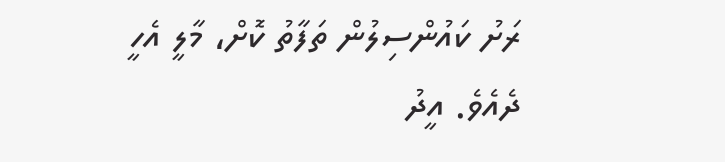ރަށު ކައުންސިލުން ތަފާތު ކޮށް، މާލީ އެހީ ދެއެވެ. އީދު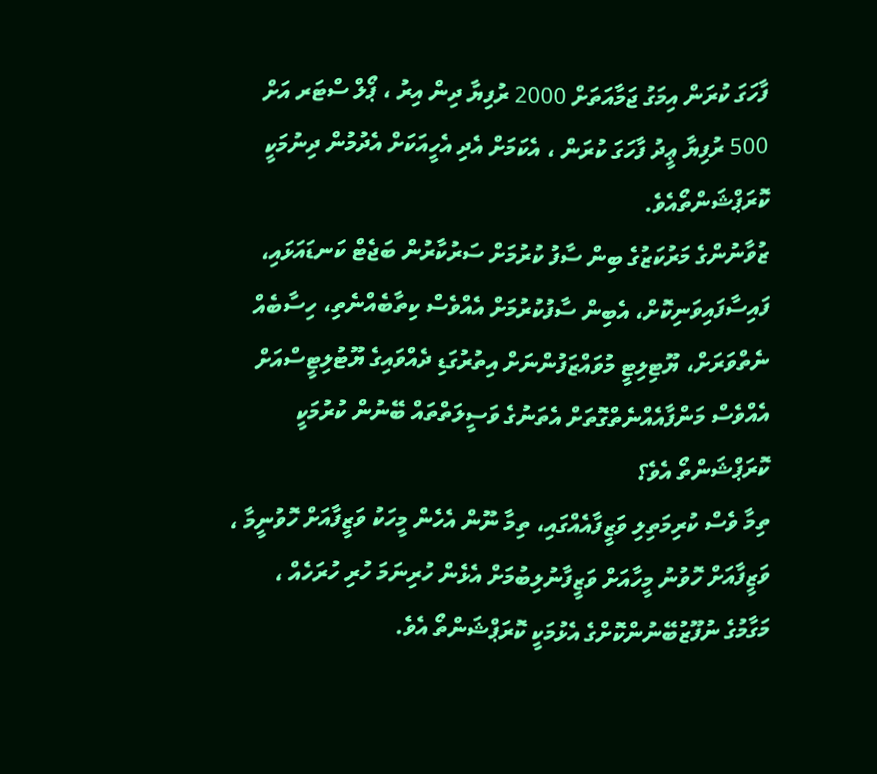ފާހަގަ ކުރަން އިމަގު ޖަމާއަތަށް 2000 ރުފިޔާ ދިން އިރު ، ޕޯލް ސްޓަރ އަށް 500 ރުފިޔާ ޢީދު ފާހަގަ ކުރަން ، އެކަމަށް އެދި އެހީއަކަށް އެދުމުން ދިނުމަކީ ކޮރަޕްޝަންތޯއެވެ.
ޒުވާނުންގެ މަރުކަޒުގެ ބިން ސާފު ކުރުމަށް ސަރުކާރުން ބަޖެޓް ކަނޑައަޅައި، ފައިސާފައިވަނިކޮށް، އެބިން ސާފުކުރުމަށް އެއްވެސް ކިތާބެއްނެތި، ހިސާބެއް ނެތްވަރަށް، ޔޫޓިލިޓީ މުވައްޒަފުންނަށް އިތުރުގަޑި ދެއްވައިގެ ޔޫޓުލިޓީސްއަށް އެއްވެސް މަންފާއެއްނެތްގޮތަށް އެތަނުގެ ވަސީލަތްތައް ބޭނުން ކުރުމަކީ ކޮރަޕްޝަންތޯ އެވެ؟
ތިމާ ވެސް ކުރިމަތިލި ވަޒީފާއެއްގައި، ތިމާ ނޫން އެހެން މީހަކު ވަޒީފާއަށް ހޮވުނީމާ ، ވަޒީފާއަށް ހޮވުނު މީހާއަށް ވަޒީފާނުލިބުމަށް އެޅެން ހުރިނަމަ ހުރި ހުރަހެއް ، މަގާމުގެ ނުފޫޒުބޭނުންކޮށްގެ އެޅުމަކީ ކޮރަޕްޝަންތޯ އެވެ.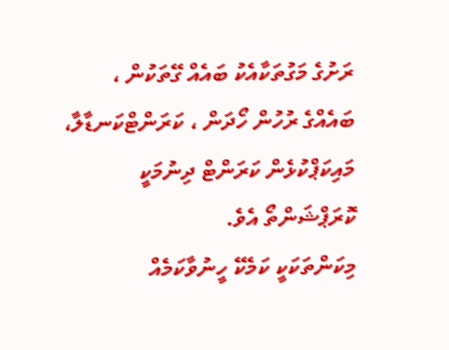ރަށުގެ މަގުތަކާއެކު ބައެއް ގޭތަކުން ، ބައެއްގެ ރުހުން ހޯދަން ، ކަރަންޓްކަނޑާލާ، މައިކަޕްކުޅެން ކަރަންޓް ދިނުމަކީ ކޮރަޕްޝަންތޯ އެވެ.
މިކަންތަކަކީ ކަމެކޭ ހީނުވާކަމެއް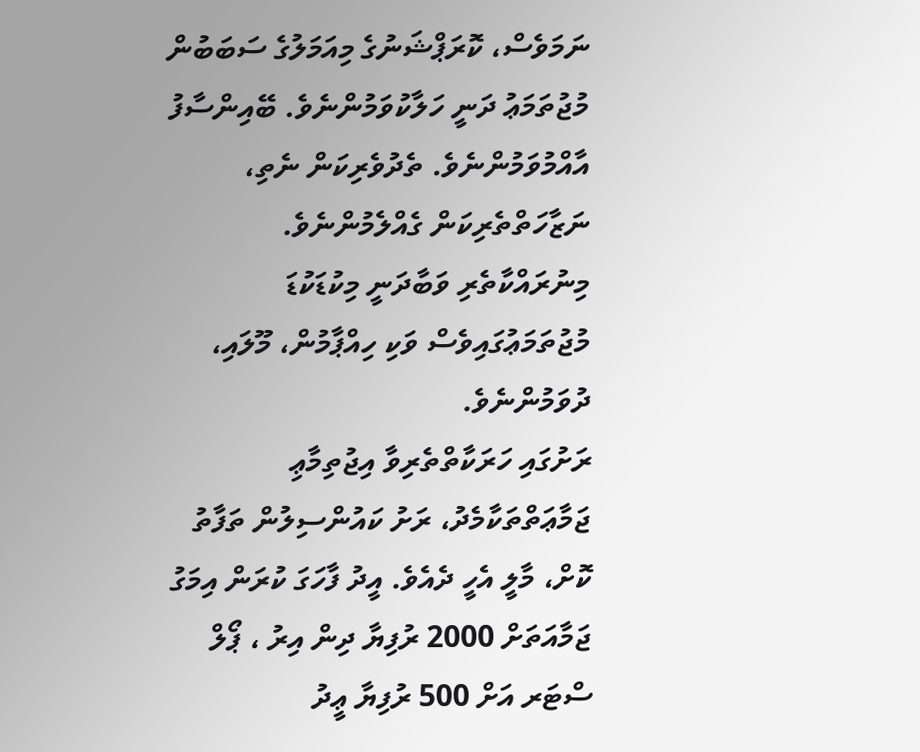ނަމަވެސް، ކޮރަޕްޝަނުގެ މިއަމަލުގެ ސަބަބުން މުޖުތަމަޢު ދަނީ ހަލާކުވަމުންނެވެ. ބޭއިންސާފު އާއްމުވަމުންނެވެ. ތެދުވެރިކަން ނެތި، ނަޒާހަތްތެރިކަން ގެއްލެމުންނެވެ.
މިނުރައްކާތެރި ވަބާދަނީ މިކުޑަކުޑަ މުޖުތަމަޢުގައިވެސް ވަކި ހިއްޕާމުން، މޫލައި، ދުވަމުންނެވެ.
ރަށުގައި ހަރަކާތްތެރިވާ އިޖުތިމާޢި ޖަމާޢަތްތަކާމެދު، ރަށު ކައުންސިލުން ތަފާތު ކޮށް، މާލީ އެހީ ދެއެވެ. އީދު ފާހަގަ ކުރަން އިމަގު ޖަމާއަތަށް 2000 ރުފިޔާ ދިން އިރު ، ޕޯލް ސްޓަރ އަށް 500 ރުފިޔާ ޢީދު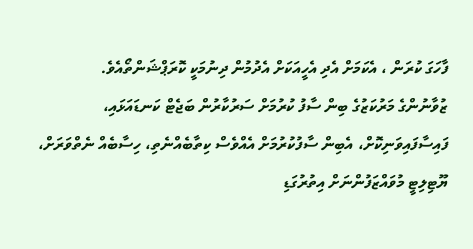ފާހަގަ ކުރަން ، އެކަމަށް އެދި އެހީއަކަށް އެދުމުން ދިނުމަކީ ކޮރަޕްޝަންތޯއެވެ.
ޒުވާނުންގެ މަރުކަޒުގެ ބިން ސާފު ކުރުމަށް ސަރުކާރުން ބަޖެޓް ކަނޑައަޅައި، ފައިސާފައިވަނިކޮށް، އެބިން ސާފުކުރުމަށް އެއްވެސް ކިތާބެއްނެތި، ހިސާބެއް ނެތްވަރަށް، ޔޫޓިލިޓީ މުވައްޒަފުންނަށް އިތުރުގަޑި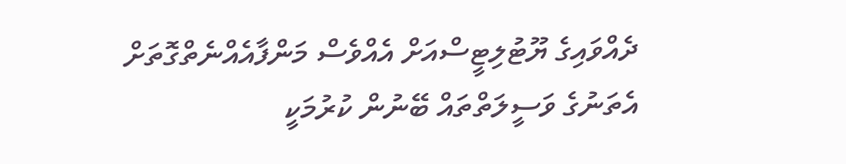ދެއްވައިގެ ޔޫޓުލިޓީސްއަށް އެއްވެސް މަންފާއެއްނެތްގޮތަށް އެތަނުގެ ވަސީލަތްތައް ބޭނުން ކުރުމަކީ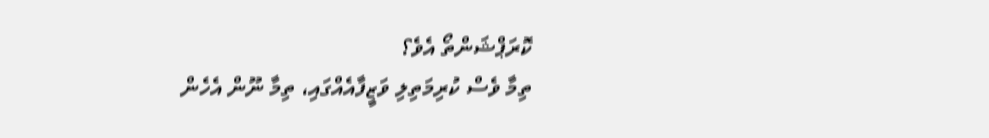ކޮރަޕްޝަންތޯ އެވެ؟
ތިމާ ވެސް ކުރިމަތިލި ވަޒީފާއެއްގައި، ތިމާ ނޫން އެހެން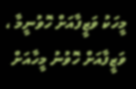މީހަކު ވަޒީފާއަށް ހޮވުނީމާ ، ވަޒީފާއަށް ހޮވުނު މީހާއަށް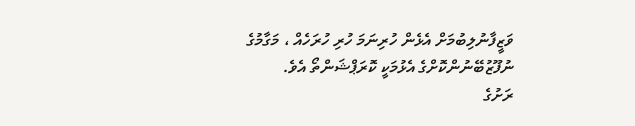ވަޒީފާނުލިބުމަށް އެޅެން ހުރިނަމަ ހުރި ހުރަހެއް ، މަގާމުގެ ނުފޫޒުބޭނުންކޮށްގެ އެޅުމަކީ ކޮރަޕްޝަންތޯ އެވެ.
ރަށުގެ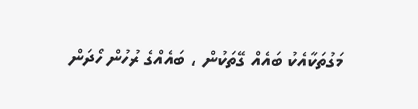މަގުތަކާއެކު ބައެއް ގޭތަކުން ، ބައެއްގެ ރުހުން ހޯދަން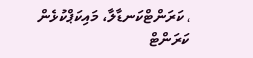، ކަރަންޓްކަނޑާލާ، މައިކަޕްކުޅެން ކަރަންޓް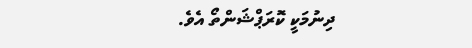ދިނުމަކީ ކޮރަޕްޝަންތޯ އެވެ.